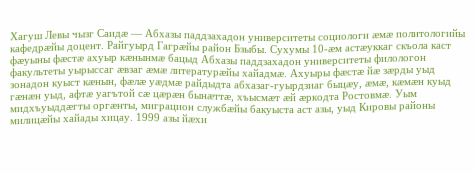Хагуш Левы чызг Саидӕ — Абхазы паддзахадон университеты социологи ӕмӕ политологийы кафедрӕйы доцент. Райгуырд Гагрӕйы район Бзыбы. Сухумы 10-ӕм астӕуккаг скъола каст фӕуыны фӕстӕ ахуыр кӕнынмӕ бацыд Абхазы паддзахадон университеты филологон факультеты уырыссаг ӕвзаг ӕмӕ литературӕйы хайадмӕ. Ахуыры фӕстӕ йӕ зӕрды уыд зонадон куыст кӕнын, фӕлӕ уӕдмӕ райдыдта абхазаг-гуырдзиаг быцӕу, ӕмӕ, кӕмӕн куыд гӕнӕн уыд, афтӕ уагътой сӕ цӕрӕн бынӕттӕ, хъысмӕт ӕй ӕркодта Ростовмӕ. Уым мидхъуыддӕгты оргӕнты, миграцион службӕйы бакуыста аст азы, уыд Кировы районы милицӕйы хайады хицау. 1999 азы йӕхи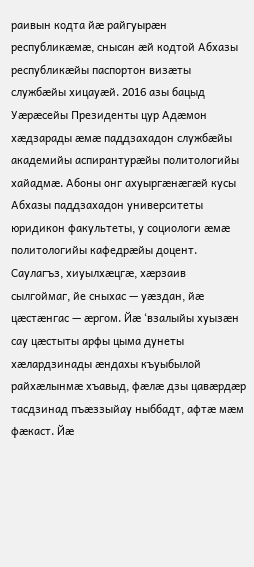раивын кодта йӕ райгуырӕн республикӕмӕ, снысан ӕй кодтой Абхазы республикӕйы паспортон визӕты службӕйы хицауӕй. 2016 азы бацыд Уӕрӕсейы Президенты цур Адӕмон хӕдзарады ӕмӕ паддзахадон службӕйы академийы аспирантурӕйы политологийы хайадмӕ. Абоны онг ахуыргӕнӕгӕй кусы Абхазы паддзахадон университеты юридикон факультеты, у социологи ӕмӕ политологийы кафедрӕйы доцент.
Саулагъз, хиуылхӕцгӕ, хӕрзаив сылгоймаг, йе сныхас — уӕздан, йӕ цӕстӕнгас — ӕргом. Йӕ ‘взалыйы хуызӕн сау цӕстыты арфы цыма дунеты хӕлардзинады ӕндахы къуыбылой райхӕлынмӕ хъавыд, фӕлӕ дзы цавӕрдӕр тасдзинад пъӕззыйау ныббадт, афтӕ мӕм фӕкаст. Йӕ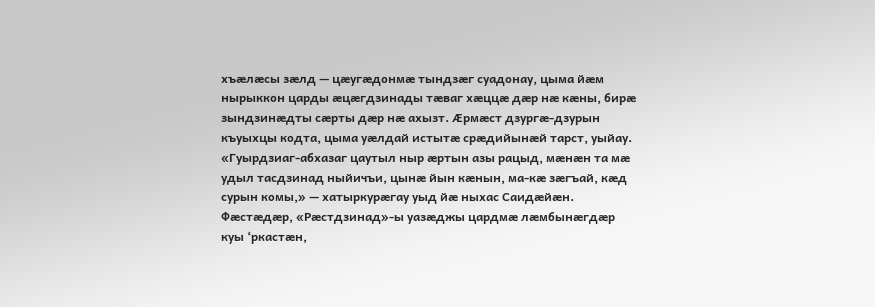хъӕлӕсы зӕлд — цӕугӕдонмӕ тындзӕг суадонау, цыма йӕм нырыккон царды ӕцӕгдзинады тӕваг хӕццӕ дӕр нӕ кӕны, бирӕ зындзинӕдты сӕрты дӕр нӕ ахызт. Ӕрмӕст дзургӕ-дзурын къуыхцы кодта, цыма уӕлдай истытӕ срӕдийынӕй тарст, уыйау. «Гуырдзиаг-абхазаг цаутыл ныр ӕртын азы рацыд, мӕнӕн та мӕ удыл тасдзинад ныйичъи, цынӕ йын кӕнын, ма-кӕ зӕгъай, кӕд сурын комы,» — хатыркурӕгау уыд йӕ ныхас Саидӕйӕн. Фӕстӕдӕр, «Рӕстдзинад»-ы уазӕджы цардмӕ лӕмбынӕгдӕр куы ‘ркастӕн,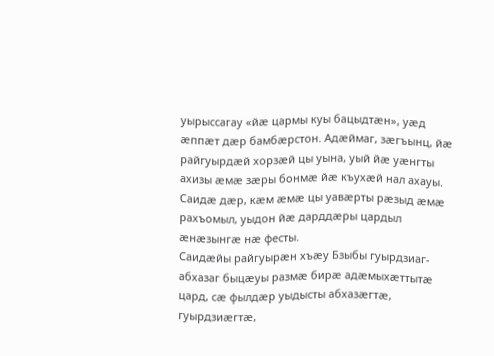уырыссагау «йӕ цармы куы бацыдтӕн», уӕд ӕппӕт дӕр бамбӕрстон. Адӕймаг, зӕгъынц, йӕ райгуырдӕй хорзӕй цы уына, уый йӕ уӕнгты ахизы ӕмӕ зӕры бонмӕ йӕ къухӕй нал ахауы. Саидӕ дӕр, кӕм ӕмӕ цы уавӕрты рӕзыд ӕмӕ рахъомыл, уыдон йӕ дарддӕры цардыл ӕнӕзынгӕ нӕ фесты.
Саидӕйы райгуырӕн хъӕу Бзыбы гуырдзиаг-абхазаг быцӕуы размӕ бирӕ адӕмыхӕттытӕ цард, сӕ фылдӕр уыдысты абхазӕгтӕ, гуырдзиӕгтӕ,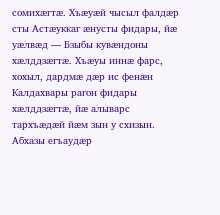сомихӕгтӕ. Хъӕуӕй чысыл фалдӕр сты Астӕуккаг ӕнусты фидары, йӕ уӕлвӕд — Бзыбы кувӕндоны хӕлддзӕгтӕ. Хъӕуы иннӕ фарс, хохыл, дардмӕ дӕр ис фенӕн Калдахвары рагон фидары хӕлддзӕгтӕ, йӕ алыварс тархъӕдӕй йӕм зын у схизын.
Абхазы егъаудӕр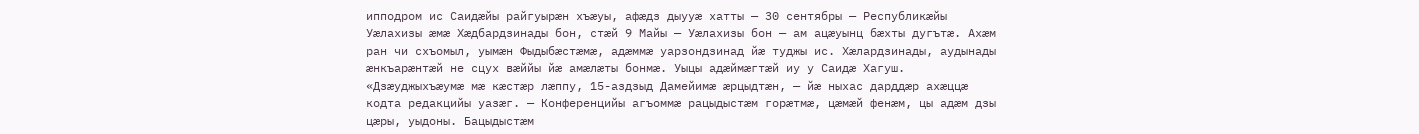ипподром ис Саидӕйы райгуырӕн хъӕуы, афӕдз дыууӕ хатты — 30 сентябры — Республикӕйы Уӕлахизы ӕмӕ Хӕдбардзинады бон, стӕй 9 Майы — Уӕлахизы бон — ам ацӕуынц бӕхты дугътӕ. Ахӕм ран чи схъомыл, уымӕн Фыдыбӕстӕмӕ, адӕммӕ уарзондзинад йӕ туджы ис. Хӕлардзинады, аудынады ӕнкъарӕнтӕй не сцух вӕййы йӕ амӕлӕты бонмӕ. Уыцы адӕймӕгтӕй иу у Саидӕ Хагуш.
«Дзӕуджыхъӕумӕ мӕ кӕстӕр лӕппу, 15-аздзыд Дамейимӕ ӕрцыдтӕн, — йӕ ныхас дарддӕр ахӕццӕ кодта редакцийы уазӕг. — Конференцийы агъоммӕ рацыдыстӕм горӕтмӕ, цӕмӕй фенӕм, цы адӕм дзы цӕры, уыдоны. Бацыдыстӕм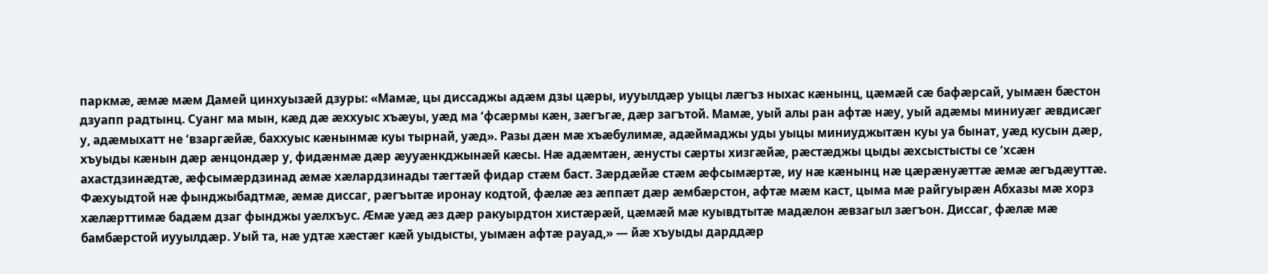паркмӕ, ӕмӕ мӕм Дамей цинхуызӕй дзуры: «Мамӕ, цы диссаджы адӕм дзы цӕры, иууылдӕр уыцы лӕгъз ныхас кӕнынц, цӕмӕй сӕ бафӕрсай, уымӕн бӕстон дзуапп радтынц. Суанг ма мын, кӕд дӕ ӕххуыс хъӕуы, уӕд ма ‘фсӕрмы кӕн, зӕгъгӕ, дӕр загътой. Мамӕ, уый алы ран афтӕ нӕу, уый адӕмы миниуӕг ӕвдисӕг у, адӕмыхатт не ‘взаргӕйӕ, баххуыс кӕнынмӕ куы тырнай, уӕд». Разы дӕн мӕ хъӕбулимӕ, адӕймаджы уды уыцы миниуджытӕн куы уа бынат, уӕд кусын дӕр, хъуыды кӕнын дӕр ӕнцондӕр у, фидӕнмӕ дӕр ӕууӕнкджынӕй кӕсы. Нӕ адӕмтӕн, ӕнусты сӕрты хизгӕйӕ, рӕстӕджы цыды ӕхсыстысты се ‘хсӕн ахастдзинӕдтӕ, ӕфсымӕрдзинад ӕмӕ хӕлардзинады тӕгтӕй фидар стӕм баст. Зӕрдӕйӕ стӕм ӕфсымӕртӕ, иу нӕ кӕнынц нӕ цӕрӕнуӕттӕ ӕмӕ ӕгъдӕуттӕ. Фӕхуыдтой нӕ фынджыбадтмӕ, ӕмӕ диссаг, рӕгъытӕ иронау кодтой, фӕлӕ ӕз ӕппӕт дӕр ӕмбӕрстон, афтӕ мӕм каст, цыма мӕ райгуырӕн Абхазы мӕ хорз хӕлӕрттимӕ бадӕм дзаг фынджы уӕлхъус. Ӕмӕ уӕд ӕз дӕр ракуырдтон хистӕрӕй, цӕмӕй мӕ куывдтытӕ мадӕлон ӕвзагыл зӕгъон. Диссаг, фӕлӕ мӕ бамбӕрстой иууылдӕр. Уый та, нӕ удтӕ хӕстӕг кӕй уыдысты, уымӕн афтӕ рауад,» — йӕ хъуыды дарддӕр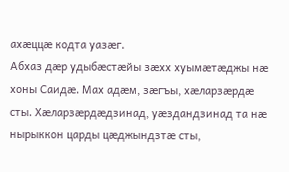ахӕццӕ кодта уазӕг.
Абхаз дӕр удыбӕстӕйы зӕхх хуымӕтӕджы нӕ хоны Саидӕ. Мах адӕм, зӕгъы, хӕларзӕрдӕ сты. Хӕларзӕрдӕдзинад, уӕздандзинад та нӕ нырыккон царды цӕджындзтӕ сты,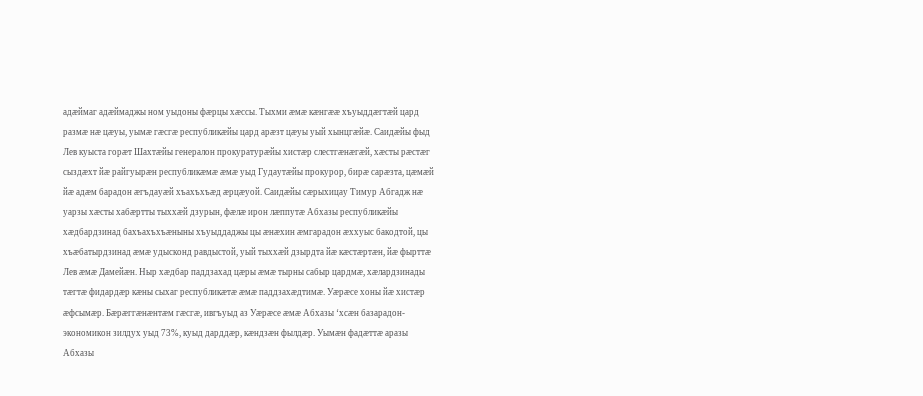адӕймаг адӕймаджы ном уыдоны фӕрцы хӕссы. Тыхми ӕмӕ кӕнгӕӕ хъуыддӕгтӕй цард размӕ нӕ цӕуы, уымӕ гӕсгӕ республикӕйы цард арӕзт цӕуы уый хынцгӕйӕ. Саидӕйы фыд Лев куыста горӕт Шахтӕйы генералон прокуратурӕйы хистӕр слестгӕнӕгӕй, хӕсты рӕстӕг сыздӕхт йӕ райгуырӕн республикӕмӕ ӕмӕ уыд Гудаутӕйы прокурор, бирӕ сарӕзта, цӕмӕй йӕ адӕм барадон ӕгъдауӕй хъахъхъӕд ӕрцӕуой. Саидӕйы сӕрыхицау Тимур Абгадж нӕ уарзы хӕсты хабӕртты тыххӕй дзурын, фӕлӕ ирон лӕппутӕ Абхазы республикӕйы хӕдбардзинад бахъахъхъӕныны хъуыддаджы цы ӕнӕхин ӕмгарадон ӕххуыс бакодтой, цы хъӕбатырдзинад ӕмӕ удысконд равдыстой, уый тыххӕй дзырдта йӕ кӕстӕртӕн, йӕ фырттӕ Лев ӕмӕ Дамейӕн. Ныр хӕдбар паддзахад цӕры ӕмӕ тырны сабыр цардмӕ, хӕлардзинады тӕгтӕ фидардӕр кӕны сыхаг республикӕтӕ ӕмӕ паддзахӕдтимӕ. Уӕрӕсе хоны йӕ хистӕр ӕфсымӕр. Бӕрӕггӕнӕнтӕм гӕсгӕ, ивгъуыд аз Уӕрӕсе ӕмӕ Абхазы ‘хсӕн базарадон-экономикон зилдух уыд 73%, куыд дарддӕр, кӕндзӕн фылдӕр. Уымӕн фадӕттӕ аразы Абхазы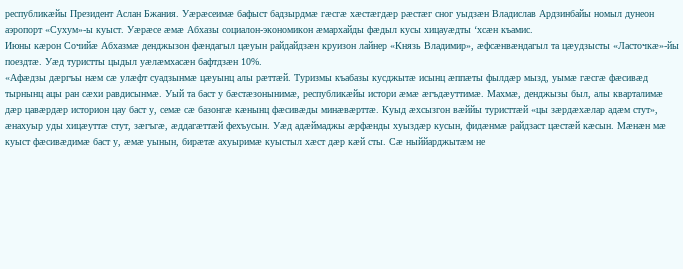республикӕйы Президент Аслан Бжания. Уӕрӕсеимӕ бафыст бадзырдмӕ гӕсгӕ хӕстӕгдӕр рӕстӕг сног уыдзӕн Владислав Ардзинбайы номыл дунеон аэропорт «Сухум»-ы куыст. Уӕрӕсе ӕмӕ Абхазы социалон-экономикон ӕмархайды фӕдыл кусы хицауӕдты ‘хсӕн къамис.
Июны кӕрон Сочийӕ Абхазмӕ денджызон фӕндагыл цӕуын райдайдзӕн круизон лайнер «Князь Владимир», ӕфсӕнвӕндагыл та цӕудзысты «Ласточкӕ»-йы поездтӕ. Уӕд туристты цыдыл уӕлӕмхасӕн бафтдзӕн 10%.
«Афӕдзы дӕргъы нӕм сӕ улӕфт суадзынмӕ цӕуынц алы рӕттӕй. Туризмы къабазы кусджытӕ исынц ӕппӕты фылдӕр мызд, уымӕ гӕсгӕ фӕсивӕд тырнынц ацы ран сӕхи равдисынмӕ. Уый та баст у бӕстӕзонынимӕ, республикӕйы истори ӕмӕ ӕгъдӕуттимӕ. Махмӕ, денджызы был, алы кварталимӕ дӕр цавӕрдӕр историон цау баст у, семӕ сӕ базонгӕ кӕнынц фӕсивӕды минӕвӕрттӕ. Куыд ӕхсызгон вӕййы туристтӕй «цы зӕрдӕхӕлар адӕм стут», ӕнахуыр уды хицӕуттӕ стут, зӕгъгӕ, ӕддагӕттӕй фехъусын. Уӕд адӕймаджы ӕрфӕнды хуыздӕр кусын, фидӕнмӕ райдзаст цӕстӕй кӕсын. Мӕнӕн мӕ куыст фӕсивӕдимӕ баст у, ӕмӕ уынын, бирӕтӕ ахуыримӕ куыстыл хӕст дӕр кӕй сты. Сӕ ныййарджытӕм не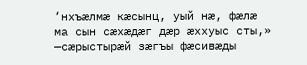‘нхъӕлмӕ кӕсынц, уый нӕ, фӕлӕ ма сын сӕхӕдӕг дӕр ӕххуыс сты,» —сӕрыстырӕй зӕгъы фӕсивӕды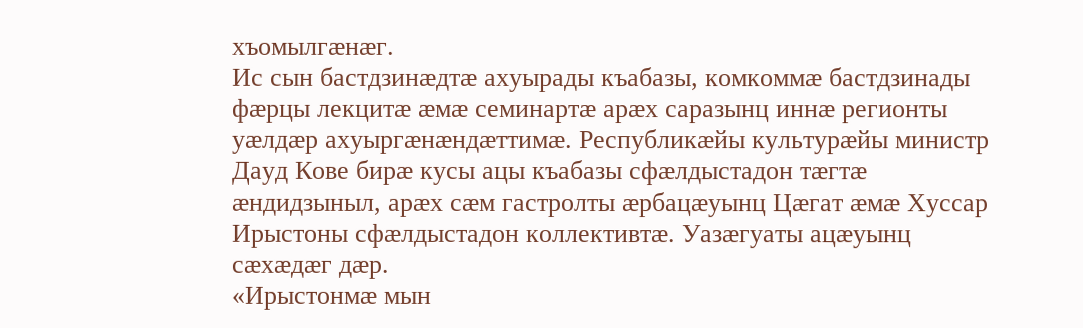хъомылгӕнӕг.
Ис сын бастдзинӕдтӕ ахуырады къабазы, комкоммӕ бастдзинады фӕрцы лекцитӕ ӕмӕ семинартӕ арӕх саразынц иннӕ регионты уӕлдӕр ахуыргӕнӕндӕттимӕ. Республикӕйы культурӕйы министр Дауд Кове бирӕ кусы ацы къабазы сфӕлдыстадон тӕгтӕ ӕндидзыныл, арӕх сӕм гастролты ӕрбацӕуынц Цӕгат ӕмӕ Хуссар Ирыстоны сфӕлдыстадон коллективтӕ. Уазӕгуаты ацӕуынц сӕхӕдӕг дӕр.
«Ирыстонмӕ мын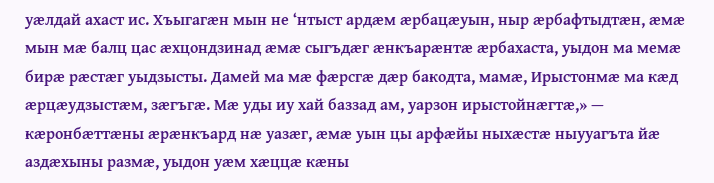уӕлдай ахаст ис. Хъыгагӕн мын не ‘нтыст ардӕм ӕрбацӕуын, ныр ӕрбафтыдтӕн, ӕмӕ мын мӕ балц цас ӕхцондзинад ӕмӕ сыгъдӕг ӕнкъарӕнтӕ ӕрбахаста, уыдон ма мемӕ бирӕ рӕстӕг уыдзысты. Дамей ма мӕ фӕрсгӕ дӕр бакодта, мамӕ, Ирыстонмӕ ма кӕд ӕрцӕудзыстӕм, зӕгъгӕ. Мӕ уды иу хай баззад ам, уарзон ирыстойнӕгтӕ,» — кӕронбӕттӕны ӕрӕнкъард нӕ уазӕг, ӕмӕ уын цы арфӕйы ныхӕстӕ ныууагъта йӕ аздӕхыны размӕ, уыдон уӕм хӕццӕ кӕны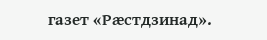газет «Рӕстдзинад».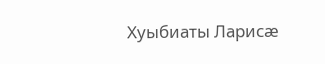Хуыбиаты Ларисӕ